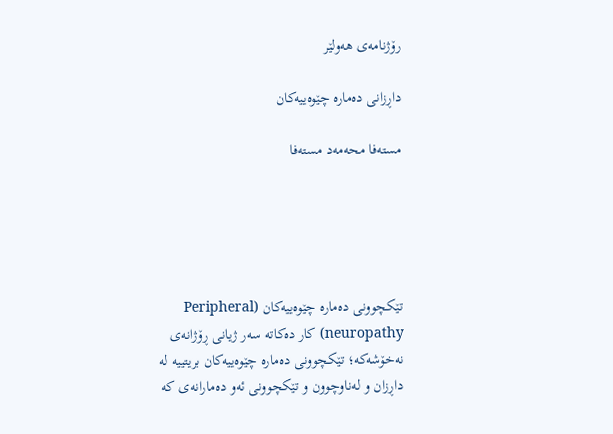رۆژنامەی ھەولێر

داڕزانی دەمارە چێوەییەکان

مستەفا محەمەد مستەفا





تێکچوونی دەمارە چێوەییەکان (Peripheral neuropathy) کار دەکاتە سەر ژیانی ڕۆژانەی نەخۆشەکە؛ تێکچوونی دەمارە چێوەییەکان بریتییە لە داڕزان و لەناوچوون و تێکچوونی ئەو دەمارانەی کە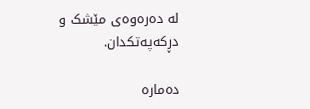لە دەرەوەی مێشک و دڕکەپەتکدان.

دەمارە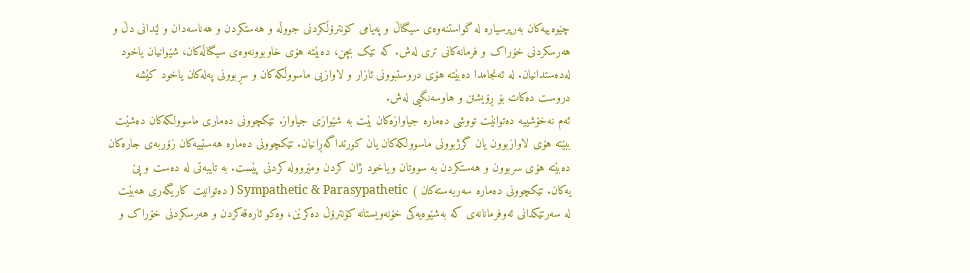چێوەییەکان بەرپرسیارە لە گواستنەوەی سیگناڵ و پەیامی کۆنترۆڵکردنی جووڵە و هەستکردن و هەناسەدان و لێدانی دڵ و هەرسکردنی خۆراک و فرمانەکانی تری لەش. کە تێک بچن، دەبێتە هۆی خاوبوونەوەی سیگناڵەکان، شێوانیان یاخود لەدەستدانیان. لە ئەنجامدا دەبێتە هۆی دروستبوونی ئازار و لاوازیی ماسووڵکەکان و سڕبوونی پەلەکان یاخود کێشە دروست دەکات بۆ ڕۆیشتن و هاوسەنگیی لەش.
ئەم نەخۆشییە دەتوانێت تووشی دەمارە جیاوازەکان بێت بە شێوازی جیاواز. تێکچوونی دەماری ماسوولکەکان دەشێت ببێتە هۆی لاوازبوون یان گرژبوونی ماسوولکەکان یان کورتداگەڕانیان. تێکچوونی دەمارە هەستییەکان زۆربەی جارەکان دەبێتە هۆی سربوون و هەستکردن بە سووتان ویاخود ژان کردن ومێروولە کردنی پێست. بە تایبەتی لە دەست و پێ یەکان. تێکچوونی دەمارە سەربەستەکان ) Sympathetic & Parasypathetic ( دەتوانیت کاریگەری هەبێت لە سەرتێکدانی ئەوفرمانانەی کە بەشێوەیەکی خۆنەویستانە کۆنترۆڵ دەکرێن، وەکو ئارەقەکردن و هەرسکردنی خۆراک و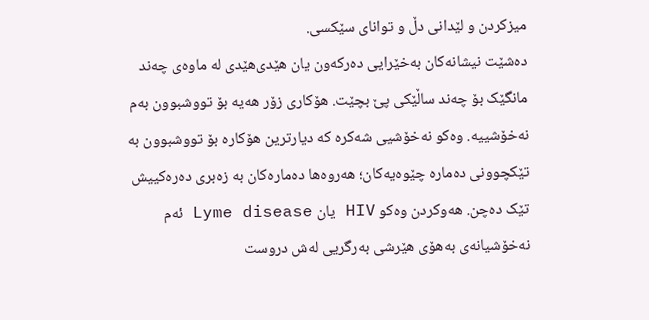میزکردن و لێدانی دڵ و توانای سێکسی.
دەشێت نیشانەکان بەخێرایی دەرکەون یان هێدی‌هێدی لە ماوەی چەند مانگێک بۆ چەند ساڵێکی پێ بچێت. هۆکاری زۆر هەیە بۆ تووشبوون بەم نەخۆشییە. وەکو نەخۆشیی شەکرە کە دیارترین هۆکارە بۆ تووشبوون بە تێکچوونی دەمارە چێوەیەکان؛ هەروەها دەمارەکان بە زەبری دەرەکییش تێک دەچن. هەوکردن وەکو HIV یان Lyme disease ئەم نەخۆشیانەی بەهۆی هێرشی بەرگریی لەش دروست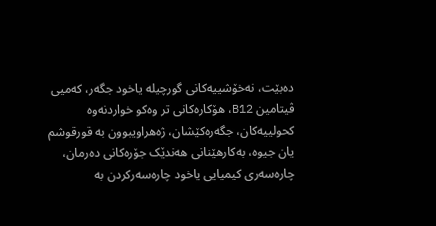دەبێت، نەخۆشییەکانی گورچیلە یاخود جگەر، کەمیی ڤیتامین B12، هۆکارەکانی تر وەکو خواردنەوە کحولییەکان، جگەرەکێشان، ژەهراویبوون بە قورقوشم یان جیوە، بەکارهێنانی هەندێک جۆرەکانی دەرمان، چارەسەری کیمیایی یاخود چارەسەرکردن بە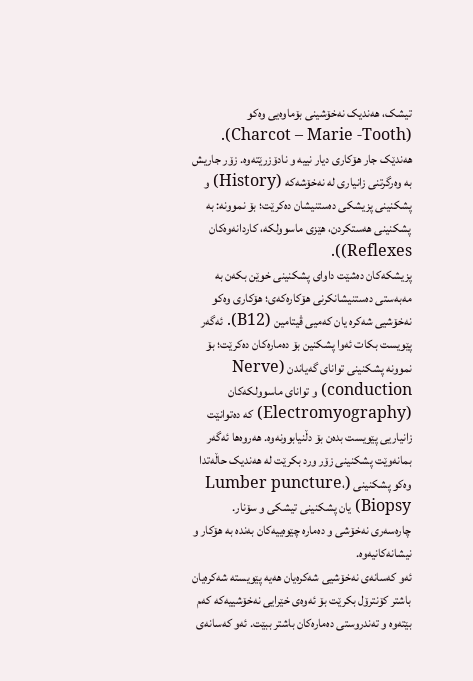تیشک، هەندیک نەخۆشینی بۆماوەیی وەکو (Charcot – Marie -Tooth).
هەندێک جار هۆکاری دیار نییە و نادۆزرێتەوە. زۆر جاریش بە وەرگرتنی زانیاری لە نەخۆشەکە (History) و پشکنینی پزیشکی دەستنیشان دەکرێت؛ بۆ نموونە: بە پشکنینی هەستکردن، هێزی ماسوولکە، کاردانەوەکان Reflexes)).
پزیشکەکان دەشێت داوای پشکنینی خوێن بکەن بە مەبەستی دەستنیشانکرنی هۆکارەکەی؛ هۆکاری وەکو نەخۆشیی شەکرە یان کەمیی ڤیتامین (B12). ئەگەر پێویست بکات ئەوا پشکنین بۆ دەمارەکان دەکرێت؛ بۆ نموونە پشکنینی توانای گەیاندن (Nerve conduction) و توانای ماسوولکەکان (Electromyography) کە دەتوانێت زانیاریی پێویست بدەن بۆ دڵنیابوونەوە. هەروەها ئەگەر بمانەوێت پشکنینی زۆر ورد بکرێت لە هەندیک حاڵەتدا وەکو پشکنینی (Lumber puncture، Biopsy) یان پشکنینی تیشکی و سۆنار.
چارەسەری نەخۆشی و دەمارە چێوەییەکان بەندە بە هۆکار و نیشانەکانیەوە.
ئەو کەسانەی نەخۆشیی شەکرەیان هەیە پێویستە شەکرەیان باشتر کۆنترۆل بکرێت بۆ ئەوەی خێرایی نەخۆشییەکە کەم بێتەوە و تەندروستی دەمارەکان باشتر ببێت. ئەو کەسانەی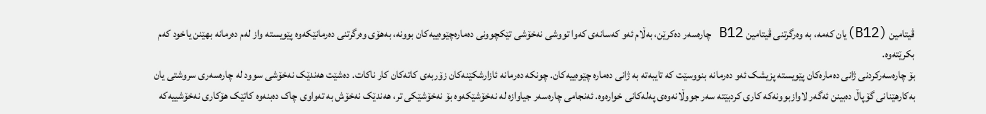ڤیتامین (B12)یان کەمە، بە وەرگرتنی ڤیتامین B12 چارەسەر دەکرێن، بەڵام ئەو کەسانەی کەوا تووشی نەخۆشی تێکچوونی دەمارەچێوەییەکان بوونە، بەهۆی وەرگرتنی دەرمانێکەوە پێویستە واز لەم دەرمانە بهێنن یاخود کەم بکرێتەوە.
بۆ چارەسەرکردنی ژانی دەمارەکان پێویستە پزیشک ئەو دەرمانە بنووسێت کە تایبەتە بە ژانی دەمارە چێوەییەکان. چونکە دەرمانە ئازارشکێنەکان زۆربەی کاتەکان کار ناکات. دەشێت هەندێک نەخۆشی سوود لە چارەسەری سروشتی یان بەکارهێنانی گۆپاڵ دەبینن ئەگەر لاوازبوونەکە کاری کردبێتە سەر جووڵانەوەی پەلەکانی خوارەوە. ئەنجامی چارەسەر جیاوازە لە نەخۆشێکەوە بۆ نەخۆشێکی تر، هەندێک نەخۆش بە تەواوی چاک دەبنەوە کاتێک هۆکاری نەخۆشییەکە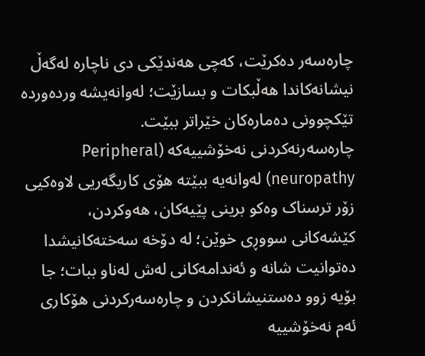چارەسەر دەکرێت، کەچی هەندێکی دی ناچارە لەگەڵ نیشانەکاندا هەڵبکات و بسازێت؛ لەوانەیشە وردەوردە تێکچوونی دەمارەکان خێراتر ببێت.
چارەسەرنەکردنی نەخۆشییەکە (Peripheral neuropathy) لەوانەیە ببێتە هۆی کاریگەریی لاوەکیی زۆر ترسناک وەکو برینی پێیەکان، هەوکردن، کێشەکانی سووڕی خوێن؛ لە دۆخە سەختەکانیشدا دەتوانیت شانە و ئەندامەکانی لەش لەناو ببات؛ جا بۆیە زوو دەستنیشانکردن و چارەسەرکردنی هۆکاری ئەم نەخۆشییە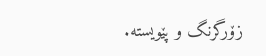زۆرگرنگ و پێویستە.